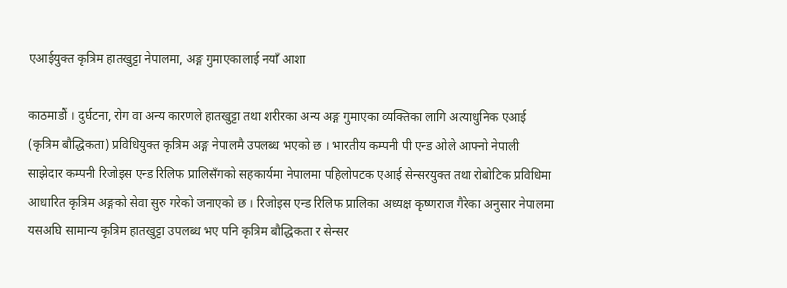एआईयुक्त कृत्रिम हातखुट्टा नेपालमा, अङ्ग गुमाएकालाई नयाँ आशा

काठमाडौं । दुर्घटना, रोग वा अन्य कारणले हातखुट्टा तथा शरीरका अन्य अङ्ग गुमाएका व्यक्तिका लागि अत्याधुनिक एआई (कृत्रिम बौद्धिकता) प्रविधियुक्त कृत्रिम अङ्ग नेपालमै उपलब्ध भएको छ । भारतीय कम्पनी पी एन्ड ओले आफ्नो नेपाली साझेदार कम्पनी रिजोइस एन्ड रिलिफ प्रालिसँगको सहकार्यमा नेपालमा पहिलोपटक एआई सेन्सरयुक्त तथा रोबोटिक प्रविधिमा आधारित कृत्रिम अङ्गको सेवा सुरु गरेको जनाएको छ । रिजोइस एन्ड रिलिफ प्रालिका अध्यक्ष कृष्णराज गैरेका अनुसार नेपालमा यसअघि सामान्य कृत्रिम हातखुट्टा उपलब्ध भए पनि कृत्रिम बौद्धिकता र सेन्सर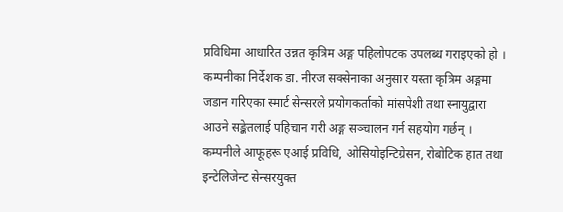प्रविधिमा आधारित उन्नत कृत्रिम अङ्ग पहिलोपटक उपलब्ध गराइएको हो । कम्पनीका निर्देशक डा. नीरज सक्सेनाका अनुसार यस्ता कृत्रिम अङ्गमा जडान गरिएका स्मार्ट सेन्सरले प्रयोगकर्ताको मांसपेशी तथा स्नायुद्वारा आउने सङ्केतलाई पहिचान गरी अङ्ग सञ्चालन गर्न सहयोग गर्छन् । कम्पनीले आफूहरू एआई प्रविधि, ओसियोइन्टिग्रेसन, रोबोटिक हात तथा इन्टेलिजेन्ट सेन्सरयुक्त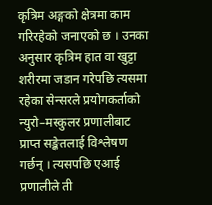कृत्रिम अङ्गको क्षेत्रमा काम गरिरहेको जनाएको छ । उनका अनुसार कृत्रिम हात वा खुट्टा शरीरमा जडान गरेपछि त्यसमा रहेका सेन्सरले प्रयोगकर्ताको न्युरो–मस्कुलर प्रणालीबाट प्राप्त सङ्केतलाई विश्लेषण गर्छन् । त्यसपछि एआई प्रणालीले ती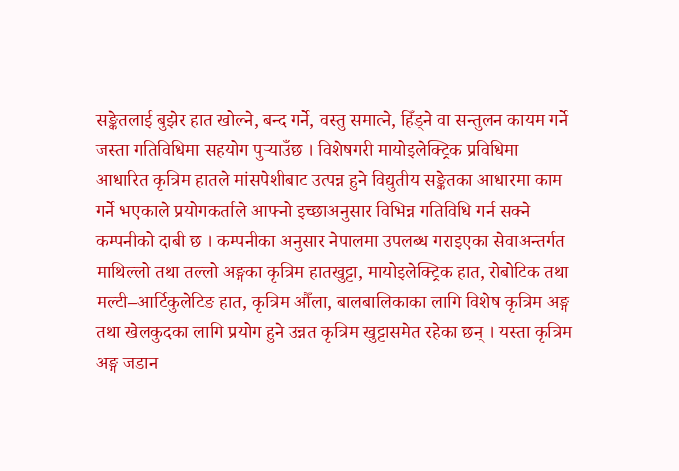सङ्केतलाई बुझेर हात खोल्ने, बन्द गर्ने, वस्तु समात्ने, हिँड्ने वा सन्तुलन कायम गर्ने जस्ता गतिविधिमा सहयोग पुर्‍याउँछ । विशेषगरी मायोइलेक्ट्रिक प्रविधिमा आधारित कृत्रिम हातले मांसपेशीबाट उत्पन्न हुने विद्युतीय सङ्केतका आधारमा काम गर्ने भएकाले प्रयोगकर्ताले आफ्नो इच्छाअनुसार विभिन्न गतिविधि गर्न सक्ने कम्पनीको दाबी छ । कम्पनीका अनुसार नेपालमा उपलब्ध गराइएका सेवाअन्तर्गत माथिल्लो तथा तल्लो अङ्गका कृत्रिम हातखुट्टा, मायोइलेक्ट्रिक हात, रोबोटिक तथा मल्टी–आर्टिकुलेटिङ हात, कृत्रिम औँला, बालबालिकाका लागि विशेष कृत्रिम अङ्ग तथा खेलकुदका लागि प्रयोग हुने उन्नत कृत्रिम खुट्टासमेत रहेका छन् । यस्ता कृत्रिम अङ्ग जडान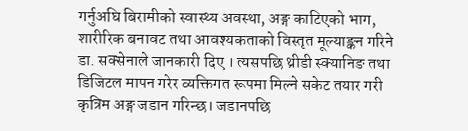गर्नुअघि बिरामीको स्वास्थ्य अवस्था, अङ्ग काटिएको भाग, शारीरिक बनावट तथा आवश्यकताको विस्तृत मूल्याङ्कन गरिने डा. सक्सेनाले जानकारी दिए । त्यसपछि थ्रीडी स्क्यानिङ तथा डिजिटल मापन गरेर व्यक्तिगत रूपमा मिल्ने सकेट तयार गरी कृत्रिम अङ्ग जडान गरिन्छ। जडानपछि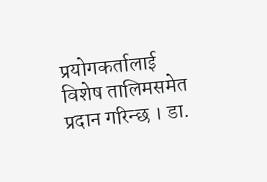प्रयोगकर्तालाई विशेष तालिमसमेत प्रदान गरिन्छ । डा.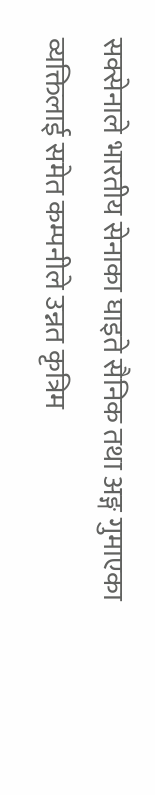सक्सेनाले भारतीय सेनाका घाइते सैनिक तथा अङ्ग गुमाएका व्यक्तिलाई समेत कम्पनीले उन्नत कृत्रिम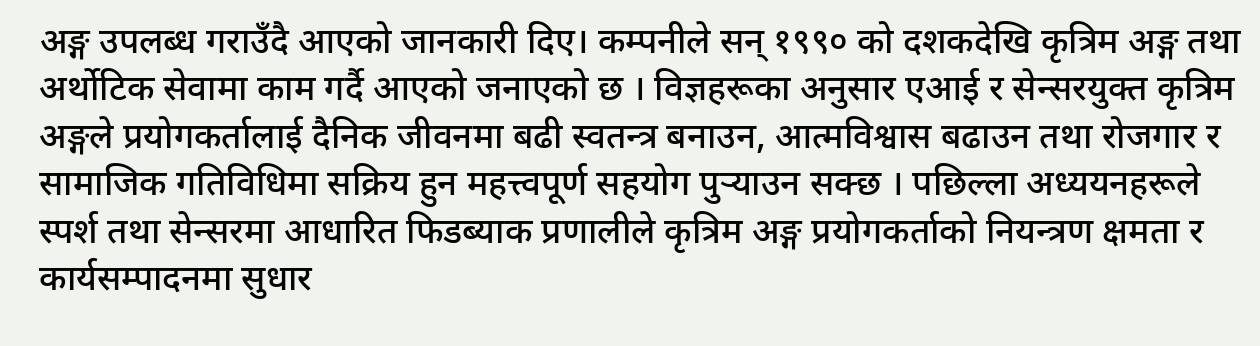अङ्ग उपलब्ध गराउँदै आएको जानकारी दिए। कम्पनीले सन् १९९० को दशकदेखि कृत्रिम अङ्ग तथा अर्थोटिक सेवामा काम गर्दै आएको जनाएको छ । विज्ञहरूका अनुसार एआई र सेन्सरयुक्त कृत्रिम अङ्गले प्रयोगकर्तालाई दैनिक जीवनमा बढी स्वतन्त्र बनाउन, आत्मविश्वास बढाउन तथा रोजगार र सामाजिक गतिविधिमा सक्रिय हुन महत्त्वपूर्ण सहयोग पुर्‍याउन सक्छ । पछिल्ला अध्ययनहरूले स्पर्श तथा सेन्सरमा आधारित फिडब्याक प्रणालीले कृत्रिम अङ्ग प्रयोगकर्ताको नियन्त्रण क्षमता र कार्यसम्पादनमा सुधार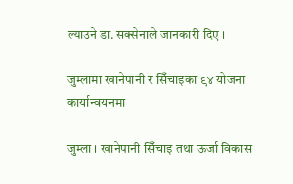ल्याउने डा. सक्सेनाले जानकारी दिए ।

जुम्लामा खानेपानी र सिँचाइका ९४ योजना कार्यान्वयनमा

जुम्ला । खानेपानी सिँचाइ तथा ऊर्जा विकास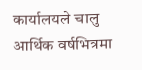कार्यालयले चालु आर्थिक वर्षभित्रमा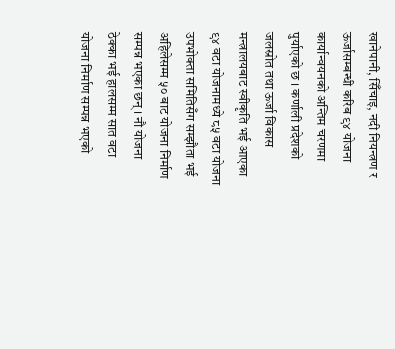खानेपानी, सिँचाइ, नदी नियन्त्रण र ऊर्जासम्बन्धी करिब ९४ योजना कार्यान्वयनको अन्तिम चरणमा पुर्याएको छ । कर्णाली प्रदेशको जलस्रोत तथा ऊर्जा विकास मन्त्रालयबाट स्वीकृति भई आएका ९४ वटा योजनामध्ये ८५ वटा योजना उपभोक्ता समितिसँग सम्झौता भई अहिलेसम्म ५० बाट योजना निर्माण सम्पन्न भएका छन् । नौ योजना ठेक्का भई हालसम्म सात वटा योजना निर्माण सम्पन्न भएको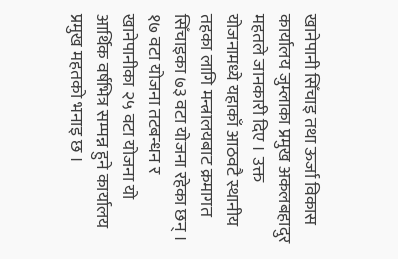खानेपानी सिँचाइ तथा ऊर्जा विकास कार्यालय जुम्लाका प्रमुख अकलबहादुर महतले जानकारी दिए । उक्त योजनामध्ये यहाकाँ आठवटै स्थानीय तहका लागि मन्त्रालयबाट क्रमागत सिँचाइका ७३ वटा योजना रहेका छन् । १७ वटा योजना तटबन्धन र खानेपानीका २५ वटा योजना यो आर्थिक वर्षभित्र सम्पन्न हुने कार्यालय प्रमुख महतको भनाइ छ ।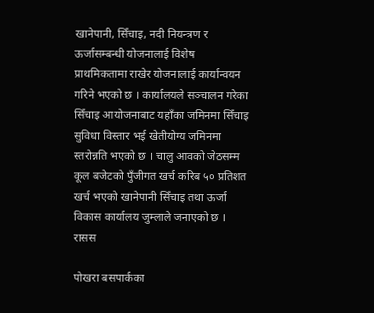खानेपानी, सिँचाइ, नदी नियन्त्रण र ऊर्जासम्बन्धी योजनालाई विशेष प्राथमिकतामा राखेर योजनालाई कार्यान्वयन गरिने भएको छ । कार्यालयले सञ्चालन गरेका सिँचाइ आयोजनाबाट यहाँका जमिनमा सिँचाइ सुविधा विस्तार भई खेतीयोग्य जमिनमा स्तरोन्नति भएको छ । चालु आवको जेठसम्म कूल बजेटको पुँजीगत खर्च करिब ५० प्रतिशत खर्च भएको खानेपानी सिँचाइ तथा ऊर्जा विकास कार्यालय जुम्लाले जनाएको छ । रासस

पोखरा बसपार्कका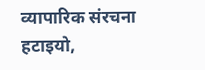व्यापारिक संरचना हटाइयो,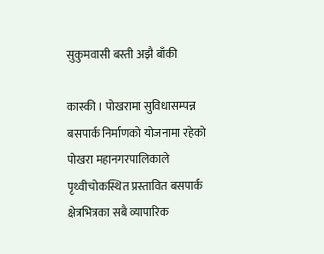सुकुमवासी बस्ती अझै बाँकी

कास्की । पोखरामा सुविधासम्पन्न बसपार्क निर्माणको योजनामा रहेको पोखरा महानगरपालिकाले पृथ्वीचोकस्थित प्रस्तावित बसपार्क क्षेत्रभित्रका सबै व्यापारिक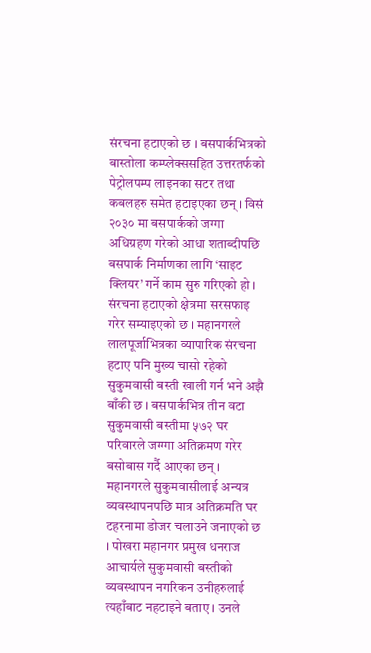संरचना हटाएको छ । बसपार्कभित्रको बास्तोला कम्प्लेक्ससहित उत्तरतर्फको पेट्रोलपम्प लाइनका सटर तथा कबलहरु समेत हटाइएका छन् । विसं २०३० मा बसपार्कको जग्गा अधिग्रहण गरेको आधा शताब्दीपछि बसपार्क निर्माणका लागि ‘साइट क्लियर’ गर्ने काम सुरु गरिएको हो । संरचना हटाएको क्षेत्रमा सरसफाइ गरेर सम्याइएको छ । महानगरले लालपूर्जाभित्रका व्यापारिक संरचना हटाए पनि मुख्य चासो रहेको सुकुमवासी बस्ती खाली गर्न भने अझै बाँकी छ । बसपार्कभित्र तीन वटा सुकुमवासी बस्तीमा ५७२ घर परिवारले जग्ग्गा अतिक्रमण गरेर बसोबास गर्दै आएका छन् । महानगरले सुकुमवासीलाई अन्यत्र व्यवस्थापनपछि मात्र अतिक्रमति घर टहरनामा डोजर चलाउने जनाएको छ । पोखरा महानगर प्रमुख धनराज आचार्यले सुकुमवासी बस्तीको व्यवस्थापन नगरिकन उनीहरुलाई त्यहाँबाट नहटाइने बताए । उनले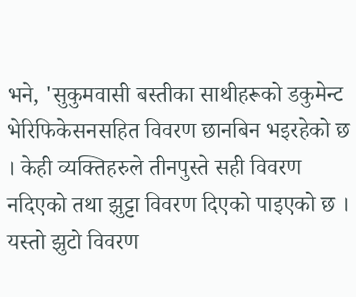भने, 'सुकुमवासी बस्तीका साथीहरूको डकुमेन्ट भेरिफिकेसनसहित विवरण छानबिन भइरहेको छ । केही व्यक्तिहरुले तीनपुस्ते सही विवरण नदिएको तथा झुट्टा विवरण दिएको पाइएको छ । यस्तो झुटो विवरण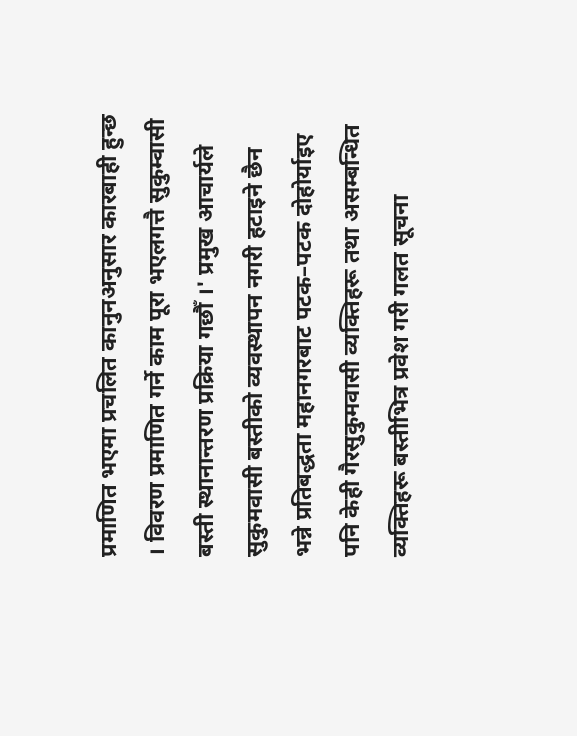प्रमाणित भएमा प्रचलित कानुनअनुसार कारबाही हुन्छ । विवरण प्रमाणित गर्ने काम पूरा भएलगत्तै सुकुम्वासी बस्ती स्थानान्तरण प्रक्रिया गछौँ ।' प्रमुख आचार्यले सुकुमवासी बस्तीको व्यवस्थापन नगरी हटाइने छैन भन्ने प्रतिबद्धता महानगरबाट पटक–पटक दोहोर्याइए पनि केही गैरसुकुमवासी व्यक्तिहरू तथा असम्बन्धित व्यक्तिहरू बस्तीभित्र प्रवेश गरी गलत सूचना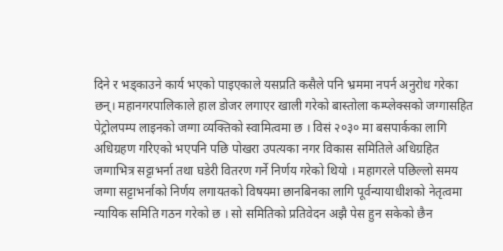दिने र भड्काउने कार्य भएको पाइएकाले यसप्रति कसैले पनि भ्रममा नपर्न अनुरोध गरेका छन्। महानगरपालिकाले हाल डोजर लगाएर खाली गरेको बास्तोला कम्प्लेक्सको जग्गासहित पेट्रोलपम्प लाइनको जग्गा व्यक्तिको स्वामित्वमा छ । विसं २०३० मा बसपार्कका लागि अधिग्रहण गरिएको भएपनि पछि पोखरा उपत्यका नगर विकास समितिले अधिग्रहित जग्गाभित्र सट्टाभर्ना तथा घडेरी वितरण गर्ने निर्णय गरेको थियो । महागरले पछिल्लो समय जग्गा सट्टाभर्नाको निर्णय लगायतको विषयमा छानबिनका लागि पूर्वन्यायाधीशको नेतृत्वमा न्यायिक समिति गठन गरेको छ । सो समितिको प्रतिवेदन अझै पेस हुन सकेको छैन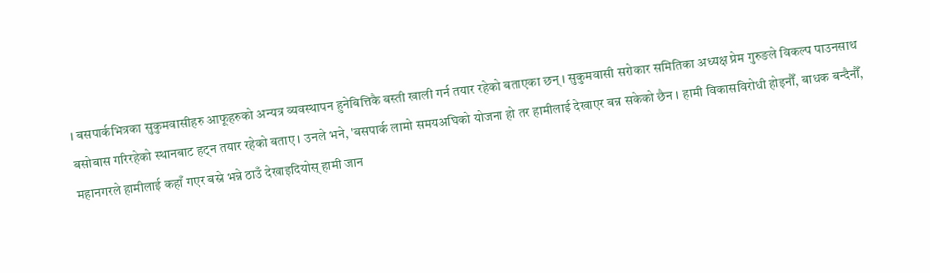। बसपार्कभित्रका सुकुमवासीहरु आफूहरुको अन्यत्र व्यवस्थापन हुनेबित्तिकै बस्ती खाली गर्न तयार रहेको बताएका छन् । सुकुमवासी सरोकार समितिका अध्यक्ष प्रेम गुरुङले विकल्प पाउनसाथ बसोबास गरिरहेको स्थानबाट हट्न तयार रहेको बताए । उनले भने, 'बसपार्क लामो समयअघिको योजना हो तर हामीलाई देखाएर बन्न सकेको छैन । हामी विकासविरोधी होइनौँ, बाधक बन्दैनौँ, महानगरले हामीलाई कहाँ गएर बस्ने भन्ने ठाउँ देखाइदियोस् हामी जान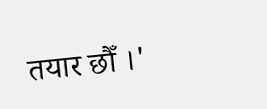तयार छौँ ।'